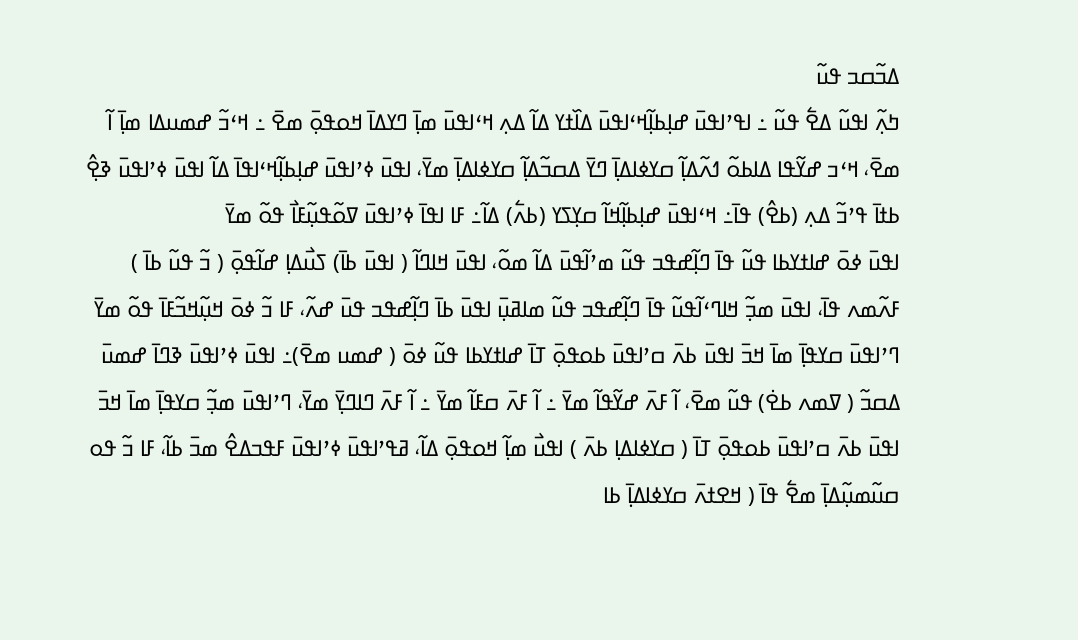ߡߏ߬ߛߏ ߟߎ߬
ߤߍ߲߬ ߊߟߎ߬ ߡߐ߱ ߟߎ߬ ߸ ߊߟߴߊߟߎ߫ ߝߊ߲ߕߊ߲߬ߞߵߊߟߎ߫ ߡߊ߰ߙߌ ߡߊ߬ ߡߍ߲ ߞߵߊߟߎ߫ ߘߊ߲߫ ߣߌߡߊ߫ ߞߋߟߋ߲߫ ߘߐ߫ ߸ ߞߵߏ߬ ߝߘߎߡߊ ߘߊ߲߫ ߊ߬ ߘߐ߫، ߞߵߏ ߝߌ߬ߟߊ ߡߊߕߋ߬ ߗߍ߬ߡߊ߲߬ ߛߌߦߊߡߊ߲߫ ߣߌ߫ ߡߛߏ߬ߡߊ߲߬ ߛߌߦߊߡߊ߲߫ ߘߌ߫، ߊߟߎ߫ ߦߴߊߟߎ߫ ߝߊ߲ߕߊ߲߬ߞߵߊߟߊ߫ ߡߊ߬ ߊߟߎ߫ ߦߴߊߟߎ߫ ߢߐ߲߮ ߕߙߊ߫ ߟߴߏ߬ ߡߍ߲ (ߕߐ߮) ߟߊ߫߸ ߞߵߊߟߎ߫ ߝߊ߲ߕߊ߲߬ߞߊ߬ ߛߌ߲ߖߌ (ߕߍ߱) ߡߊ߬߸ ߓߊ ߊߟߊ߫ ߦߴߊߟߎ߫ ߜߋ߬ߟߎ߲߬ߓߊ߯ ߟߋ߬ ߘߌ߫
ߊߟߎ߫ ߦߋ߫ ߝߊߙߌߕߊ ߟߎ߬ ߟߊ߫ ߣߊ߲߬ߝߟߏ ߟߎ߬ ߘߴߊ߬ߟߎ߫ ߡߊ߬ ߘߋ߬، ߊߟߎ߫ ߞߊߣߊ߬ ( ߊߟߎ߫ ߕߊ߫) ߖߎ߯ߡߊ߲ ߝߊ߬ߟߋ߲߫ ( ߏ߬ ߟߎ߬ ߕߊ߫ ) ߓߍ߬ߘߍ ߟߊ߫، ߊߟߎ߫ ߘߏ߲߬ ߞߊߣߵߊ߬ߟߎ߬ ߟߊ߫ ߣߊ߲߬ߝߟߏ ߟߎ߬ ߘߊߥߎ߲߫ ߊߟߎ߫ ߕߊ߫ ߣߊ߲߬ߝߟߏ ߟߎ߫ ߝߍ߬، ߓߊ ߏ߬ ߦߋ߫ ߞߎ߲߬ߞߏ߬ߓߊ߫ ߟߋ߬ ߘߌ߫
ߣߴߊߟߎ߫ ߛߌߟߊ߲߫ ߘߊ߫ ߞߏ߫ ߊߟߎ߫ ߕߍ߫ ߛߴߊߟߎ߫ ߕߋߟߋ߲߫ ߠߊ߫ ߝߊߙߌߕߊ ߟߎ߬ ߦߋ߫ ( ߝߘߎ ߘߐ߫)߸ ߊߟߎ߫ ߦߴߊߟߎ߫ ߢߣߊ߫ ߝߘߎ߫ ߡߛߏ߬ ( ߜߘߍ ߕߐ߭) ߟߎ߬ ߘߐ߫، ߊ߬ ߓߍ߫ ߝߌ߬ߟߊ߬ ߘߌ߫ ߸ ߊ߬ ߓߍ߫ ߛߓߊ߬ ߘߌ߫ ߸ ߊ߬ ߓߍ߫ ߣߊߣߌ߲߫ ߘߌ߫، ߣߴߊߟߎ߫ ߘߏ߲߬ ߛߌߟߊ߲߫ ߘߊ߫ ߞߏ߫ ߊߟߎ߫ ߕߍ߫ ߛߴߊߟߎ߫ ߕߋߟߋ߲߫ ߠߊ߫ ( ߛߌߦߊߡߊ߲ ߕߍ߫ ) ߊߟߎ߯ ߘߊ߲߬ ߞߋߟߋ߲߫ ߡߊ߬، ߥߟߴߊߟߎ߫ ߦߴߊߟߎ߫ ߓߟߏߡߐ߮ ߘߏ߫ ߕߊ߬، ߓߊ ߏ߬ ߟߋ ߛߎ߬ߘߎ߲߬ߡߊ߲߫ ߘߐ߱ ߟߊ߫ ( ߞߐߙߍ߫ ߛߌߦߊߡߊ߲߫ ߕߊ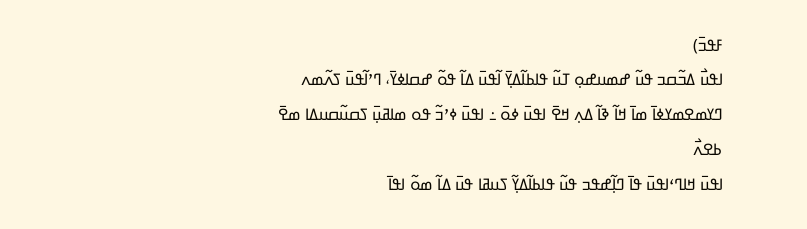ߓߟߏ߫)
ߊߟߎ߯ ߡߏ߬ߛߏ ߟߎ߬ ߝߘߎߝߋ߲ ߠߎ߬ ߟߊߕߊ߬ߡߌ߲߫ ߊ߬ߟߎ߫ ߡߊ߬ ߟߋ߬ ߝߛߊߦߌ߫، ߣߴߊ߬ߟߎ߫ ߖߍ߬ߘߍ ߣߌߘߐߘߌߦߊ߫ ߘߊ߫ ߞߊ߬ ߢߊ߬ ߡߍ߲ ߞߐ߫ ߊߟߎ߫ ߦߋ߫ ߸ ߊߟߎ߫ ߦߴߏ߬ ߟߋ ߘߊߥߎ߲߫ ߖߛߎ߬ߛߎߡߊ ߘߐ߫ ߕߐߍ߯
ߊߟߎ߫ ߞߊߣߵߊߟߎ߫ ߟߊ߫ ߣߊ߲߬ߝߟߏ ߟߎ߬ ߟߊߕߊ߬ߡߌ߲߬ ߖߎߥߊ ߟߎ߫ ߡߊ߬ ߘߋ߬ ߊߟߊ߫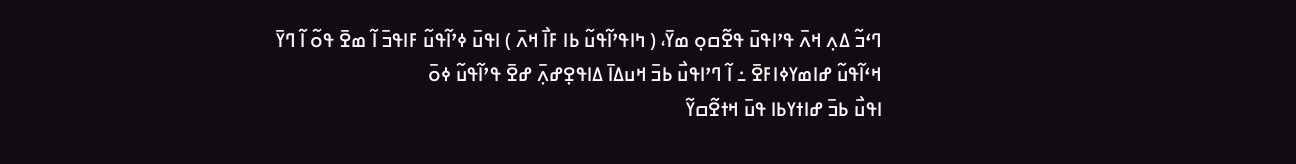ߣߵߏ߬ ߡߍ߲ ߞߍ߫ ߟߴߊߟߎ߫ ߟߐ߬ߛߋ߲ ߘߌ߫، ( ߤߊߟߴߊ߬ߟߎ߬ ߕߊ ߓߊ߯ ߞߍ߫ ) ߊߟߎ߫ ߦߴߊ߬ߟߎ߬ ߓߊߟߏ߫ ߊ߬ ߘߐ߫ ߟߋ߬ ߊ߬ ߣߌ߫ ߞߵߊ߬ߟߎ߬ ߝߊߘߌߦߊߓߐ߫ ߸ ߊ߬ ߣߴߊߟߎ߯ ߕߏ߫ ߞߎߡߊ߫ ߡߊߟߐ߲ߝߍ߲߫ ߝߐ߫ ߟߴߊ߬ߟߎ߬ ߦߋ߫
ߊߟߎ߯ ߕߏ߫ ߝߊߙߌߕߊ ߟߎ߫ ߞߙߐ߬ߛߌ߬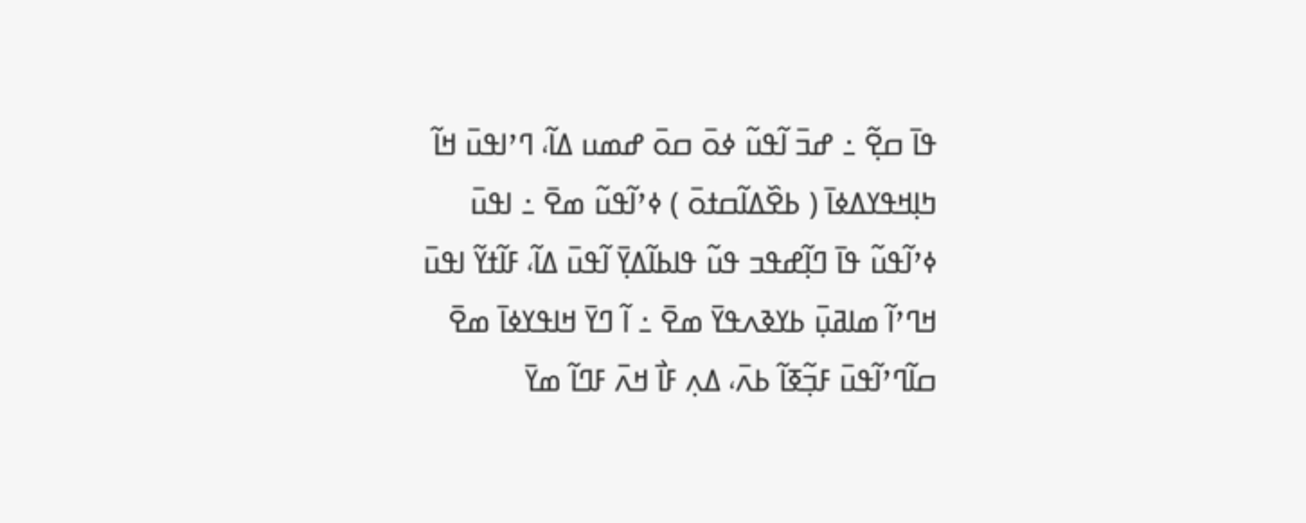ߟߊ߫ ߛߐ߲߬ ߸ ߝߏ߫ ߊ߬ߟߎ߬ ߦߋ߫ ߛߋ߫ ߝߘߎ ߡߊ߬، ߣߴߊߟߎ߫ ߞߊ߬ ߤߊ߲ߞߟߌߡߦߊ߫ ( ߕߐ߰ߡߊ߬ߛߙߋ߫ ) ߦߴߊ߬ߟߎ߬ ߘߐ߫ ߸ ߊߟߎ߫ ߦߴߊ߬ߟߎ߬ ߟߊ߫ ߣߊ߲߬ߝߟߏ ߟߎ߬ ߟߊߕߊ߬ߡߌ߲߫ ߊ߬ߟߎ߫ ߡߊ߬، ߓߊ߬ߙߌ߬ ߊߟߎ߫ ߞߣߴߊ߬ ߘߊߥߎ߲߫ ߕߌߢߍߟߌ߫ ߘߐ߫ ߸ ߊ߬ ߣߌ߫ ߞߊߟߌߦߊ߫ ߘߐ߫ ߛߊ߬ߣߴߊ߬ߟߎ߫ ߓߏ߲߬ߧߊ߬ ߕߍ߫، ߡߍ߲ ߓߊ߯ ߞߍ߫ ߓߣߊ߬ ߘߌ߫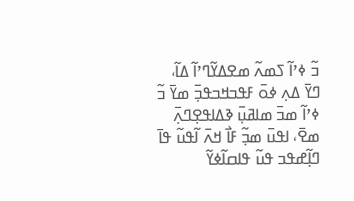ߏ߬ ߦߴߊ߬ ߖߘߍ߬ ߘߐߡߌ߬ߣߴߊ߬ ߡߊ߬، ߣߌ߫ ߡߍ߲ ߦߋ߫ ߓߟߏߞߏߟߏ߲߫ ߘߌ߫ ߏ߬ ߦߴߊ߬ ߘߏ߫ ߘߊߥߎ߲߫ ߢߡߊߟߐ߲ߣߍ߲߫ ߘߐ߫، ߊߟߎ߫ ߘߏ߲߬ ߓߊ߯ ߞߍ߫ ߊ߬ߟߎ߬ ߟߊ߫ ߣߊ߲߬ߝߟߏ ߟߎ߬ ߟߊߛߊ߬ߦߌ߬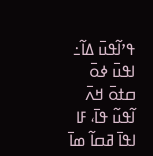ߟߴߊ߬ߟߎ߫ ߡߊ߬߸ ߊߟߎ߫ ߦߋ߫ ߛߙߋ߫ ߞߍ߫ ߊ߬ߟߎ߬ ߟߊ߫، ߓߊ ߊߟߊ߫ ߥߛߊ߬ ߘߊ߫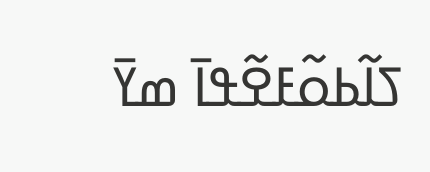ߖߊ߬ߕߋ߬ߓߐ߬ߟߊ߫ ߘߌ߫